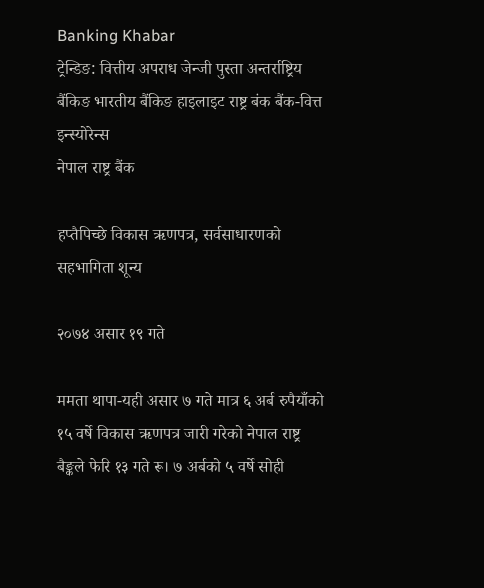Banking Khabar
ट्रेन्डिङ: वित्तीय अपराध जेन्जी पुस्ता अन्तर्राष्ट्रिय बैंकिङ भारतीय बैंकिङ हाइलाइट राष्ट्र बंक बैंक-वित्त इन्स्योरेन्स
नेपाल राष्ट्र बैंक

हप्तैपिच्छे विकास ऋणपत्र, सर्वसाधारणको सहभागिता शून्य

२०७४ असार १९ गते

ममता थापा-यही असार ७ गते मात्र ६ अर्ब रुपैयाँको १५ वर्षे विकास ऋणपत्र जारी गरेको नेपाल राष्ट्र बैङ्कले फेरि १३ गते रू। ७ अर्बको ५ वर्षे सोही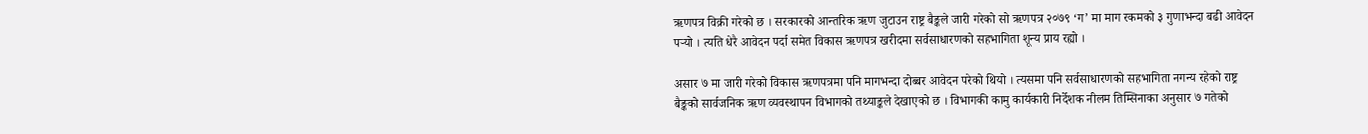ऋणपत्र विक्री गरेको छ । सरकारको आन्तरिक ऋण जुटाउन राष्ट्र बैङ्कले जारी गरेको सो ऋणपत्र २०७९ ‘ग’ मा माग रकमको ३ गुणाभन्दा बढी आवेदन पर्‍यो । त्यति धेरै आवेदन पर्दा समेत विकास ऋणपत्र खरीदमा सर्वसाधारणको सहभागिता शून्य प्राय रह्यो ।

असार ७ मा जारी गरेको विकास ऋणपत्रमा पनि मागभन्दा दोब्बर आवेदन परेको थियो । त्यसमा पनि सर्वसाधारणको सहभागिता नगन्य रहेको राष्ट्र बैङ्कको सार्वजनिक ऋण व्यवस्थापन विभागको तथ्याङ्कले देखाएको छ । विभागकी कामु कार्यकारी निर्देशक नीलम तिम्सिनाका अनुसार ७ गतेको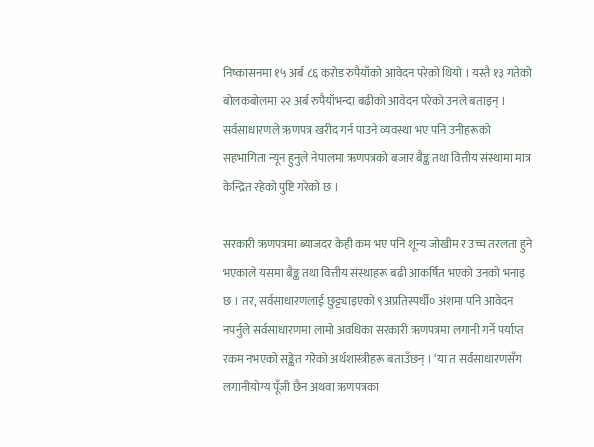निष्कासनमा १५ अर्ब ८६ करोड रुपैयाँको आवेदन परेको थियो । यस्तै १३ गतेको बोलकबोलमा २२ अर्ब रुपैयाँभन्दा बढीको आवेदन परेको उनले बताइन् । सर्वसाधारणले ऋणपत्र खरीद गर्न पाउने व्यवस्था भए पनि उनीहरूको सहभागिता न्यून हुनुले नेपालमा ऋणपत्रको बजार बैङ्क तथा वित्तीय संस्थामा मात्र केन्द्रित रहेको पुष्टि गरेको छ ।

सरकारी ऋणपत्रमा ब्याजदर केही कम भए पनि शून्य जोखीम र उच्च तरलता हुने भएकाले यसमा बैङ्क तथा वित्तीय संस्थाहरू बढी आकर्षित भएको उनको भनाइ छ । तर, सर्वसाधारणलाई छुट्ट्याइएको ९अप्रतिस्पर्धी० अंशमा पनि आवेदन नपर्नुले सर्वसाधारणमा लामो अवधिका सरकारी ऋणपत्रमा लगानी गर्ने पर्याप्त रकम नभएको सङ्केत गरेको अर्थशास्त्रीहरू बताउँछन् । ‘या त सर्वसाधारणसँग लगानीयोग्य पूँजी छैन अथवा ऋणपत्रका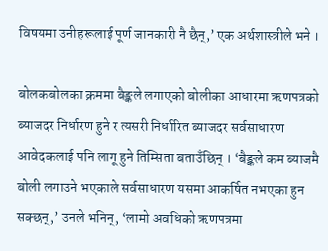विषयमा उनीहरूलाई पूर्ण जानकारी नै छैन्,’ एक अर्थशास्त्रीले भने ।

बोलकबोलका क्रममा बैङ्कले लगाएको बोलीका आधारमा ऋणपत्रको ब्याजदर निर्धारण हुने र त्यसरी निर्धारित ब्याजदर सर्वसाधारण आवेदकलाई पनि लागू हुने तिम्सिता बताउँछिन् । ‘बैङ्कले कम ब्याजमै बोली लगाउने भएकाले सर्वसाधारण यसमा आकर्षित नभएका हुन सक्छन्,’ उनले भनिन्, ‘लामो अवधिको ऋणपत्रमा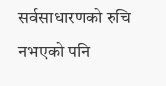सर्वसाधारणको रुचि नभएको पनि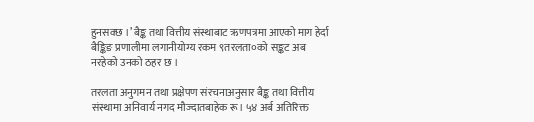हुनसक्छ ।’ बैङ्क तथा वित्तीय संस्थाबाट ऋणपत्रमा आएको माग हेर्दा बैङ्किङ प्रणालीमा लगानीयोग्य रकम ९तरलता०को सङ्कट अब नरहेको उनको ठहर छ ।

तरलता अनुगमन तथा प्रक्षेपण संरचनाअनुसार बैङ्क तथा वित्तीय संस्थामा अनिवार्य नगद मौज्दातबाहेक रू। ५४ अर्ब अतिरिक्त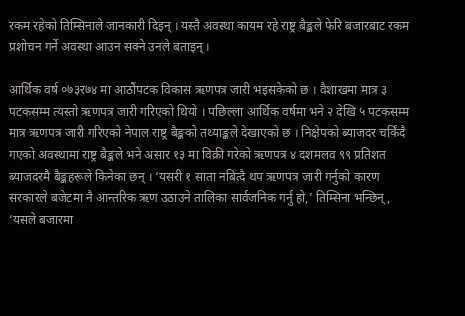रकम रहेको तिम्सिनाले जानकारी दिइन् । यस्तै अवस्था कायम रहे राष्ट्र बैङ्कले फेरि बजारबाट रकम प्रशोचन गर्ने अवस्था आउन सक्ने उनले बताइन् ।

आर्थिक वर्ष ०७३र७४ मा आठौंपटक विकास ऋणपत्र जारी भइसकेको छ । वैशाखमा मात्र ३ पटकसम्म त्यस्तो ऋणपत्र जारी गरिएको थियो । पछिल्ला आर्थिक वर्षमा भने २ देखि ५ पटकसम्म मात्र ऋणपत्र जारी गरिएको नेपाल राष्ट्र बैङ्कको तथ्याङ्कले देखाएको छ । निक्षेपको ब्याजदर चर्किंदै गएको अवस्थामा राष्ट्र बैङ्कले भने असार १३ मा विक्री गरेको ऋणपत्र ४ दशमलव ९९ प्रतिशत ब्याजदरमै बैङ्कहरूले किनेका छन् । ‘यसरी १ साता नबित्दै थप ऋणपत्र जारी गर्नुको कारण सरकारले बजेटमा नै आन्तरिक ऋण उठाउने तालिका सार्वजनिक गर्नु हो,’ तिम्सिना भन्छिन्, ‘यसले बजारमा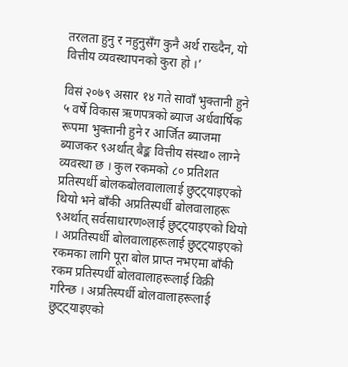तरलता हुनु र नहुनुसँग कुनै अर्थ राख्दैन, यो वित्तीय व्यवस्थापनको कुरा हो ।’

विसं २०७९ असार १४ गते सावाँ भुक्तानी हुने ५ वर्षे विकास ऋणपत्रको ब्याज अर्धवार्षिक रूपमा भुक्तानी हुने र आर्जित ब्याजमा ब्याजकर ९अर्थात् बैङ्क वित्तीय संस्था० लाग्ने व्यवस्था छ । कुल रकमको ८० प्रतिशत प्रतिस्पर्धी बोलकबोलवालालाई छुट्ट्याइएको थियो भने बाँकी अप्रतिस्पर्धी बोलवालाहरू ९अर्थात् सर्वसाधारण०लाई छुट्ट्याइएको थियो । अप्रतिस्पर्धी बोलवालाहरूलाई छुट्ट्याइएको रकमका लागि पूरा बोल प्राप्त नभएमा बाँकी रकम प्रतिस्पर्धी बोलवालाहरूलाई विक्री गरिन्छ । अप्रतिस्पर्धी बोलवालाहरूलाई छुट्ट्याइएको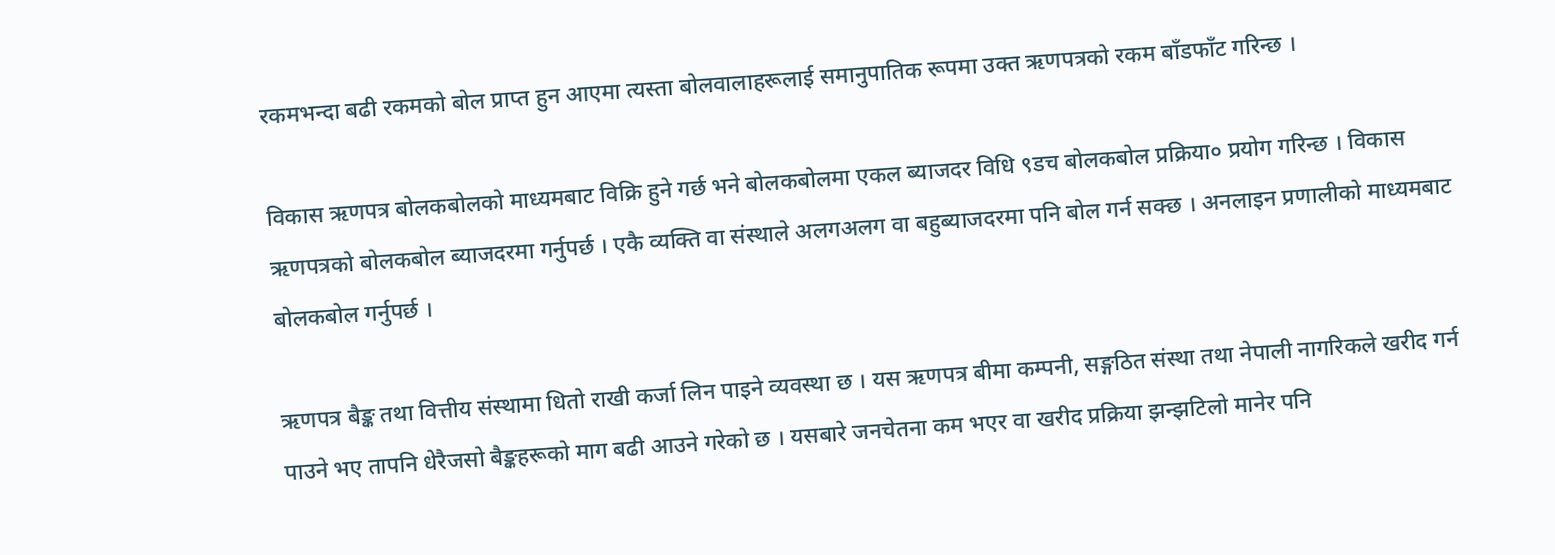रकमभन्दा बढी रकमको बोल प्राप्त हुन आएमा त्यस्ता बोलवालाहरूलाई समानुपातिक रूपमा उक्त ऋणपत्रको रकम बाँडफाँट गरिन्छ ।

विकास ऋणपत्र बोलकबोलको माध्यमबाट विक्रि हुने गर्छ भने बोलकबोलमा एकल ब्याजदर विधि ९डच बोलकबोल प्रक्रिया० प्रयोग गरिन्छ । विकास ऋणपत्रको बोलकबोल ब्याजदरमा गर्नुपर्छ । एकै व्यक्ति वा संस्थाले अलगअलग वा बहुब्याजदरमा पनि बोल गर्न सक्छ । अनलाइन प्रणालीको माध्यमबाट बोलकबोल गर्नुपर्छ ।

ऋणपत्र बैङ्क तथा वित्तीय संस्थामा धितो राखी कर्जा लिन पाइने व्यवस्था छ । यस ऋणपत्र बीमा कम्पनी, सङ्गठित संस्था तथा नेपाली नागरिकले खरीद गर्न पाउने भए तापनि धेरैजसो बैङ्कहरूको माग बढी आउने गरेको छ । यसबारे जनचेतना कम भएर वा खरीद प्रक्रिया झन्झटिलो मानेर पनि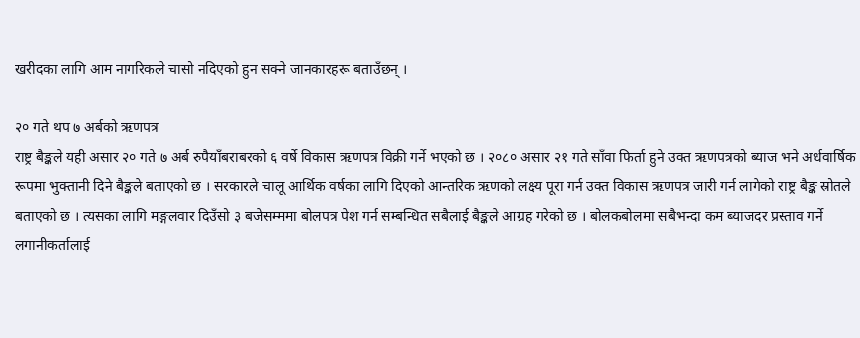खरीदका लागि आम नागरिकले चासो नदिएको हुन सक्ने जानकारहरू बताउँछन् ।

२० गते थप ७ अर्बको ऋणपत्र
राष्ट्र बैङ्कले यही असार २० गते ७ अर्ब रुपैयाँबराबरको ६ वर्षे विकास ऋणपत्र विक्री गर्ने भएको छ । २०८० असार २१ गते साँवा फिर्ता हुने उक्त ऋणपत्रको ब्याज भने अर्धवार्षिक रूपमा भुक्तानी दिने बैङ्कले बताएको छ । सरकारले चालू आर्थिक वर्षका लागि दिएको आन्तरिक ऋणको लक्ष्य पूरा गर्न उक्त विकास ऋणपत्र जारी गर्न लागेको राष्ट्र बैङ्क स्रोतले बताएको छ । त्यसका लागि मङ्गलवार दिउँसो ३ बजेसम्ममा बोलपत्र पेश गर्न सम्बन्धित सबैलाई बैङ्कले आग्रह गरेको छ । बोलकबोलमा सबैभन्दा कम ब्याजदर प्रस्ताव गर्ने लगानीकर्तालाई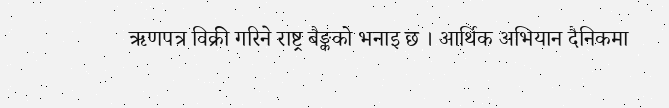ऋणपत्र विक्री गरिने राष्ट्र बैङ्कको भनाइ छ । आर्थिक अभियान दैनिकमा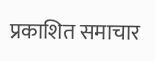प्रकाशित समाचार